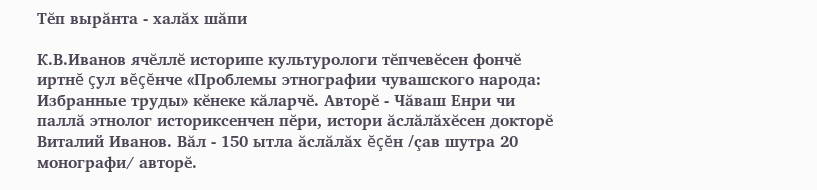Тĕп вырăнта - халăх шăпи

К.В.Иванов ячĕллĕ историпе культурологи тĕпчевĕсен фончĕ иртнĕ çул вĕçĕнче «Проблемы этнографии чувашского народа: Избранные труды» кĕнеке кăларчĕ. Авторĕ - Чăваш Енри чи паллă этнолог историксенчен пĕри, истори ăслăлăхĕсен докторĕ Виталий Иванов. Вăл - 150 ытла ăслăлăх ĕçĕн /çав шутра 20 монографи/ авторĕ.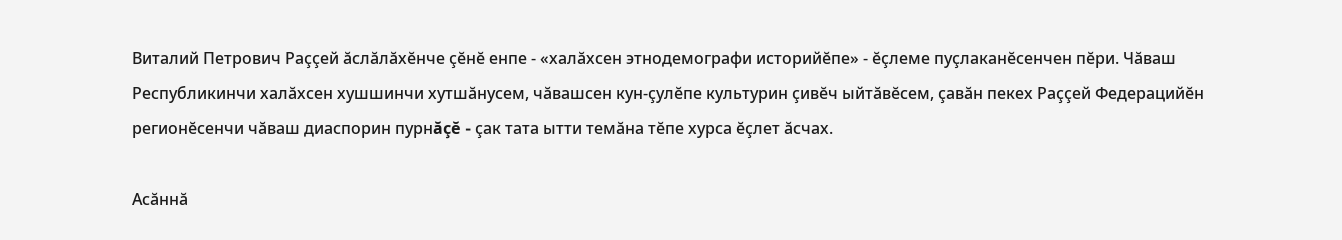Виталий Петрович Раççей ăслăлăхĕнче çĕнĕ енпе - «халăхсен этнодемографи историйĕпе» - ĕçлеме пуçлаканĕсенчен пĕри. Чăваш Республикинчи халăхсен хушшинчи хутшăнусем, чăвашсен кун-çулĕпе культурин çивĕч ыйтăвĕсем, çавăн пекех Раççей Федерацийĕн регионĕсенчи чăваш диаспорин пурнăçĕ - çак тата ытти темăна тĕпе хурса ĕçлет ăсчах.

Асăннă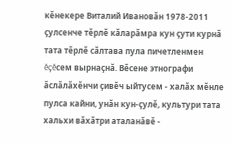кĕнекере Виталий Ивановăн 1978-2011 çулсенче тĕрлĕ кăларăмра кун çути курнă тата тĕрлĕ сăлтава пула пичетленмен ĕçĕсем вырнаçнă. Вĕсене этнографи ăслăлăхĕнчи çивĕч ыйтусем - халăх мĕнле пулса кайни, унăн кун-çулĕ, культури тата хальхи вăхăтри аталанăвĕ -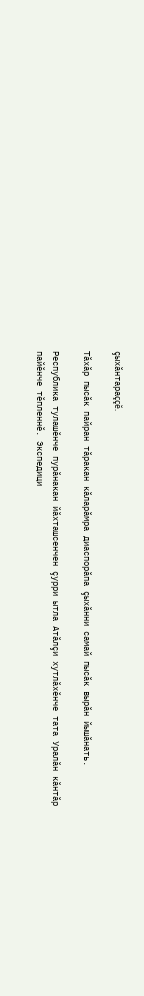çыхăнтараççĕ.

Тăхăр пысăк пайран тăракан кăларăмра диаспорăпа çыхăнни самай пысăк вырăн йышăнать.

Республика тулашĕнче пурăнакан йăхташсенчен çурри ытла Атăлçи хутлăхĕнче тата Уралăн кăнтăр пайĕнче тĕпленнĕ. Экспедици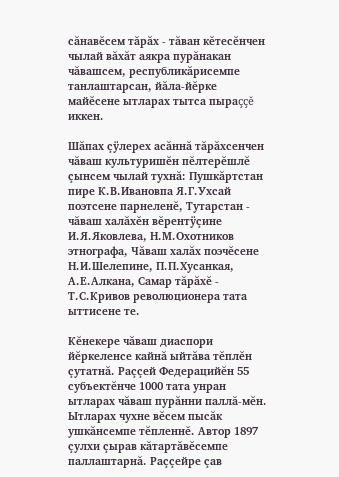сăнавĕсем тăрăх - тăван кĕтесĕнчен чылай вăхăт аякра пурăнакан чăвашсем, республикăрисемпе танлаштарсан, йăла-йĕрке майĕсене ытларах тытса пыраççĕ иккен.

Шăпах çÿлерех асăннă тăрăхсенчен чăваш культуришĕн пĕлтерĕшлĕ çынсем чылай тухнă: Пушкăртстан пире К.В.Ивановпа Я.Г.Ухсай поэтсене парнеленĕ, Тутарстан - чăваш халăхĕн вĕрентÿçине И.Я.Яковлева, Н.М.Охотников этнографа, Чăваш халăх поэчĕсене Н.И.Шелепине, П.П.Хусанкая, А.Е.Алкана, Самар тăрăхĕ - Т.С.Кривов революционера тата ыттисене те.

Кĕнекере чăваш диаспори йĕркеленсе кайнă ыйтăва тĕплĕн çутатнă. Раççей Федерацийĕн 55 субъектĕнче 1000 тата унран ытларах чăваш пурăнни паллă-мĕн. Ытларах чухне вĕсем пысăк ушкăнсемпе тĕпленнĕ. Автор 1897 çулхи çырав кăтартăвĕсемпе паллаштарнă. Раççейре çав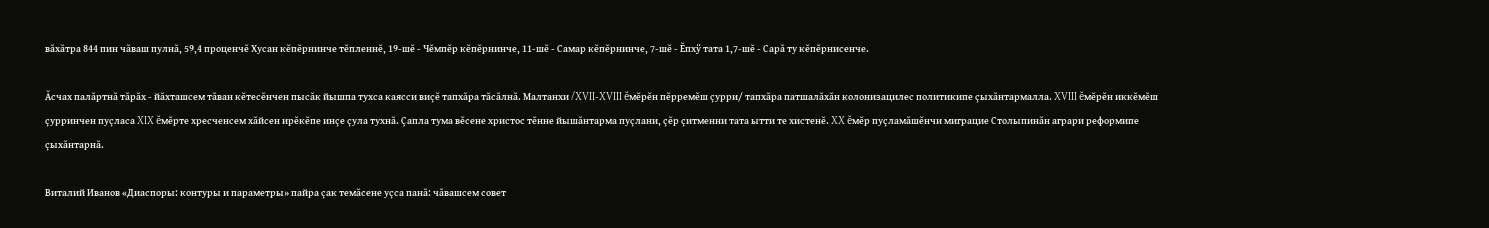вăхăтра 844 пин чăваш пулнă, 59,4 проценчĕ Хусан кĕпĕрнинче тĕпленнĕ, 19-шĕ - Чĕмпĕр кĕпĕрнинче, 11-шĕ - Самар кĕпĕрнинче, 7-шĕ - Ĕпхÿ тата 1,7-шĕ - Сарă ту кĕпĕрнисенче.

Ăсчах палăртнă тăрăх - йăхташсем тăван кĕтесĕнчен пысăк йышпа тухса каясси виçĕ тапхăра тăсăлнă. Малтанхи /XVII-XVIII ĕмĕрĕн пĕрремĕш çурри/ тапхăра патшалăхăн колонизацилес политикипе çыхăнтармалла. XVIII ĕмĕрĕн иккĕмĕш çурринчен пуçласа XIX ĕмĕрте хресченсем хăйсен ирĕкĕпе инçе çула тухнă. Çапла тума вĕсене христос тĕнне йышăнтарма пуçлани, çĕр çитменни тата ытти те хистенĕ. XX ĕмĕр пуçламăшĕнчи миграцие Столыпинăн аграри реформипе çыхăнтарнă.

Виталий Иванов «Диаспоры: контуры и параметры» пайра çак темăсене уçса панă: чăвашсем совет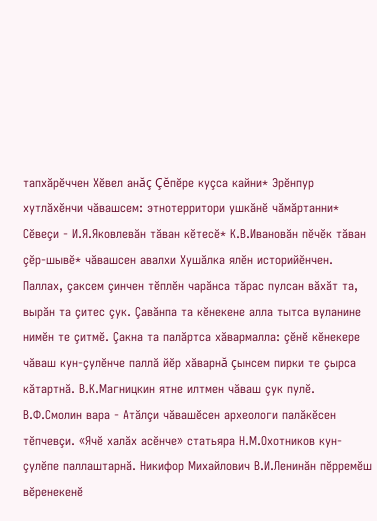тапхăрĕччен Хĕвел анăç Çĕпĕре куçса кайни* Эрĕнпур хутлăхĕнчи чăвашсем: этнотерритори ушкăнĕ чăмăртанни* Сĕвеçи - И.Я.Яковлевăн тăван кĕтесĕ* К.В.Ивановăн пĕчĕк тăван çĕр-шывĕ* чăвашсен авалхи Хушăлка ялĕн историйĕнчен. Паллах, çаксем çинчен тĕплĕн чарăнса тăрас пулсан вăхăт та, вырăн та çитес çук. Çавăнпа та кĕнекене алла тытса вуланине нимĕн те çитмĕ. Çакна та палăртса хăвармалла: çĕнĕ кĕнекере чăваш кун-çулĕнче паллă йĕр хăварнă çынсем пирки те çырса кăтартнă. В.К.Магницкин ятне илтмен чăваш çук пулĕ. В.Ф.Смолин вара - Атăлçи чăвашĕсен археологи палăкĕсен тĕпчевçи. «Ячĕ халăх асĕнче» статьяра Н.М.Охотников кун-çулĕпе паллаштарнă. Никифор Михайлович В.И.Ленинăн пĕрремĕш вĕренекенĕ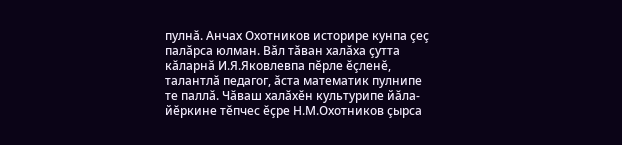пулнă. Анчах Охотников историре кунпа çеç палăрса юлман. Вăл тăван халăха çутта кăларнă И.Я.Яковлевпа пĕрле ĕçленĕ, талантлă педагог, ăста математик пулнипе те паллă. Чăваш халăхĕн культурипе йăла-йĕркине тĕпчес ĕçре Н.М.Охотников çырса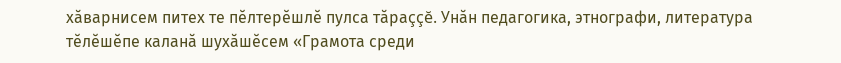хăварнисем питех те пĕлтерĕшлĕ пулса тăраççĕ. Унăн педагогика, этнографи, литература тĕлĕшĕпе каланă шухăшĕсем «Грамота среди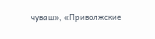чуваш», «Приволжские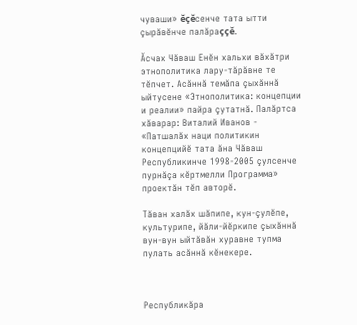чуваши» ĕçĕсенче тата ытти çырăвĕнче палăраççĕ.

Ăсчах Чăваш Енĕн хальхи вăхăтри этнополитика лару-тăрăвне те тĕпчет. Асăннă темăпа çыхăннă ыйтусене «Этнополитика: концепции и реалии» пайра çутатнă. Палăртса хăварар: Виталий Иванов - «Патшалăх наци политикин концепцийĕ тата ăна Чăваш Республикинче 1998-2005 çулсенче пурнăçа кĕртмелли Программа» проектăн тĕп авторĕ.

Тăван халăх шăпипе, кун-çулĕпе, культурипе, йăли-йĕркипе çыхăннă вун-вун ыйтăвăн хуравне тупма пулать асăннă кĕнекере.



Республикăра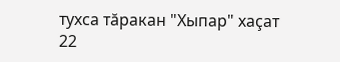тухса тăракан "Хыпар" хаçат
22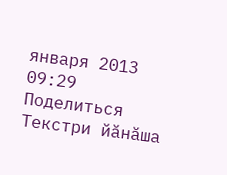января 2013
09:29
Поделиться
Текстри йӑнӑша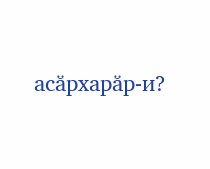асӑрхарӑр-и?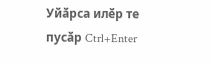Уйӑрса илӗр те пусӑр Ctrl+Enter